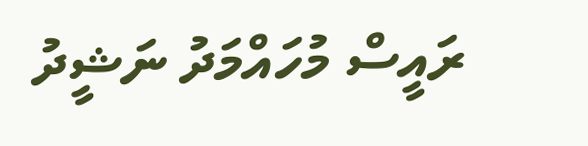ރައީސް މުހައްމަދު ނަޝީދު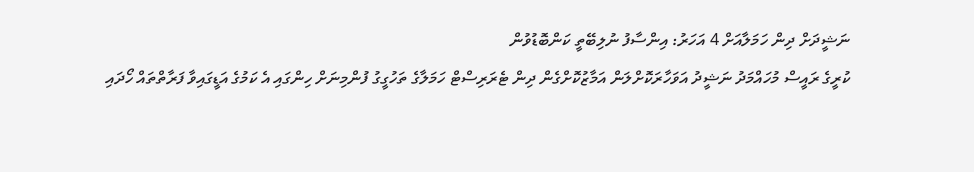ނަޝީދަށް ދިން ހަމަލާއަށް 4 އަހަރު: އިންސާފު ނުލިބޭތީ ކަންބޮޑުވުން
ކުރީގެ ރައީސް މުހައްމަދު ނަޝީދު އަވަހާރަކޮށްލަން އަމާޒުކޮށްގެން ދިން ޓެރަރިސްޓް ހަމަލާގެ ތަހުގީގު ފުންމިނަށް ހިންގައި އެ ކަމުގެ އަޑީގައިވާ ފަރާތްތައް ހޯދައި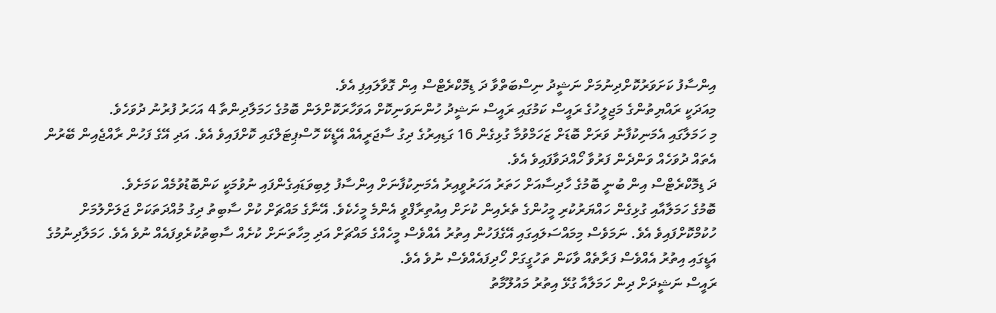އިންސާފު ކަށަވަރުކޮށްދިނުމަށް ނަޝީދު ނިސްބަތްވާ ދަ ޑިމޮކްރެޓްސް އިން ގޮވާލައިފި އެވެ.
މިއަދަކީ ރައްޔިތުންގެ މަޖިލީހުގެ ރައީސް ކަމުގައި ރައީސް ނަޝީދު ހުންނަވަނިކޮށް އަވަހާރަކޮށްލަން ބޮމުގެ ހަމަލާދިންތާ 4 އަހަރު ފުރުނު ދުވަހެވެ.
މި ހަމަލާގައި އެމަނިކުފާނު ވަރަށް ބޮޑަށް ޒަހަމްވުމާ ގުޅިގެން 16 ގަޑިއިރުގެ ދިގު ސާޖަރީއެއް އޭޑީކޭ ހޮސްޕިޓަލްގައި ކޮށްފައިވެ އެވެ. އަދި އޭގެ ފަހުން ރާއްޖެއިން ބޭރުން އެތައް ދުވަހެއް ވަންދެން ފަރުވާ ހޯއްދަވާފައިވެ އެވެ.
ދަ ޑިމޮކްރެޓްސް އިން ބުނީ ބޮމުގެ ހާދިސާއަށް ހަތަރު އަހަރުވީއިރު އެމަނިކުފާނަށް އިންސާފު ލިބިވަޑައިގެންފައި ނުވުމަކީ ކަންބޮޑުވުމެއް ކަމަށެވެ.
ބޮމުގެ ހަމަލާއާއި ގުޅިގެން ހައްޔަރުކުރި މީހުންގެ ތެރެއިން ކުށަށް އިއުތިރާފްވީ އެންމެ މީހެކެވެ. އޭނާގެ މައްޗަށް ކުށް ސާބިތު ދިގު މުއްދަތަކަށް ޖަލަށްލުމަށް ހުކުމްކޮށްފައިވެ އެވެ. ނަމަވެސް މިމައްސަލައިގައި އޭގެފަހުން އިތުރު އެއްވެސް މީހެއްގެ މައްޗަށް އަދި މިހާތަނަށް ކުށެއް ސާބިތުކުރެވިފައެއް ނުވެ އެވެ. ހަމަލާދިނުމުގެ އަޑީގައި އިތުރު އެއްވެސް ފަރާތެއް ވާކަން ތަހުގީގަށް ހޯދިފައެއްވެސް ނުވެ އެވެ.
ރައީސް ނަޝީދަށް ދިން ހަމަލާއާ ގުޅޭ އިތުރު މައުލޫމާތު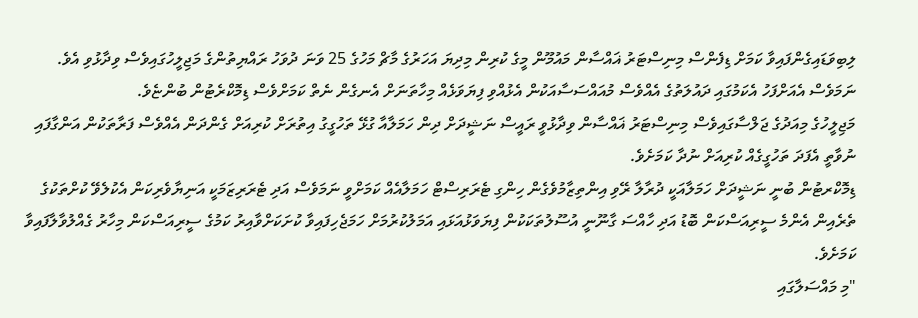ލިބިވަޑައިގެންފައިވާ ކަމަށް ޑިފެންސް މިނިސްޓަރު ޣައްސާން މައުމޫން މީގެ ކުރިން މިދިޔަ އަހަރުގެ މާޗް މަހުގެ 25 ވަނަ ދުވަހު ރައްޔިތުންގެ މަޖިލީހުގައިވެސް ވިދާޅުވި އެވެ. ނަމަވެސް އެއަށްފަހު އެކަމުގައި ދައުލަތުގެ އެއްވެސް މުއައްސަސާއަކުން އެޅުއްވި ފިޔަވަޅެއް މިހާތަނަށް އެނގެން ނެތް ކަމަށްވެސް ޑިމޮކްރެޓުން ބުންޏެވެ.
މަޖިލީހުގެ މިއަދުގެ ޖަލްސާގައިވެސް މިނިސްޓަރު ޣައްސާން ވިދާޅުވީ ރައީސް ނަޝީދަށް ދިން ހަމަލާއާ ގުޅޭ ތަހުގީގު އިތުރަށް ކުރިއަށް ގެންދަން އެއްވެސް ފަރާތަކުން އަންގާފައި ނުވާތީ އެފަދަ ތަހުގީގެއް ކުރިއަށް ނުދާ ކަމަށެވެ.
ޑިމޮކްރޓުން ބުނީ ނަޝީދަށް ހަމަލާއަކީ ދުރާލާ ރޭވި އިންތިޒާމުވެގެން ހިންގި ޓެރަރިސްޓް ހަމަލާއެއް ކަމަށްވީ ނަމަވެސް އަދި ޓެރަރިޒަމަކީ އަނިޔާވެރިކަން އެކުލެވޭ ކުށްތަކުގެ ތެރެއިން އެންމެ ސީރިއަސްކަން ބޮޑު އަދި ހާއްސަ ގާނޫނީ އުސޫލުތަކަކުން ފިޔަވަޅުއަޅައި އަމަލުކުރުމަށް ހަމަޖެހިފައިވާ ކުށަކަށްވާއިރު ކަމުގެ ސީރިއަސްކަން މިހާރު ގެއްލުވާލާފައިވާ ކަމަށެވެ.
"މި މައްސަލާގައި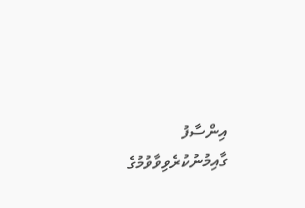އިންސާފު ގާއިމުނުކުރެވިވާވުމުގެ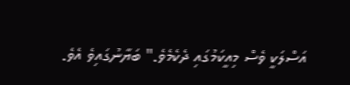އަސްލަކީ ވެސް މިއީކަމުގައި ދެކެމެވެ." ބަޔާނުގައިވެ އެވެ.